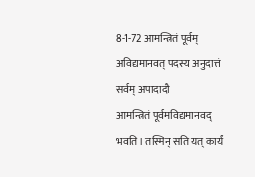8-1-72 आमन्त्रितं पूर्वम् अविद्यमानवत् पदस्य अनुदात्तं सर्वम् अपादादौ
आमन्त्रितं पूर्वमविद्यमानवद् भवति। तस्मिन् सति यत् कार्यं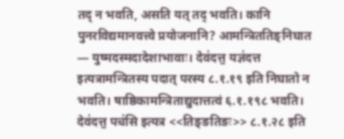तद् न भवति, असति यत् तद् भवति। कानि पुनरविद्यमानवत्त्वे प्रयोजनानि? आमन्त्रिततिङ्निघात — युष्मदस्मदादेशाभावाः। देव॑दत्त॒ यज्ञ॑दत्त इत्यत्रामन्त्रितस्य पदात् परस्य ८.१.१९ इति निघातो न भवति। षाष्ठिकामन्त्रिताद्युदात्तत्वं ६.१.१९८ भवति। देव॑दत्त॒ पच॑सि इत्यत्र <<तिङ्ङतिङः>> ८.१.२८ इति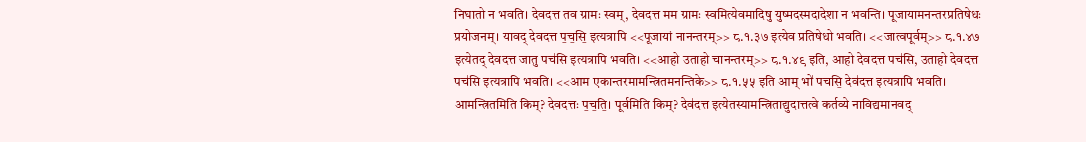निघातो न भवति। देवदत्त तव ग्रामः स्वम्, देवदत्त मम ग्रामः स्वमित्येवमादिषु युष्मदस्मदादेशा न भवन्ति। पूजायामनन्तरप्रतिषेधः प्रयोजनम्। यावद् देवदत्त प॒च॒सि॒ इत्यत्रापि <<पूजायां नानन्तरम्>> ८.१.३७ इत्येव प्रतिषेधो भवति। <<जात्वपूर्वम्>> ८.१.४७ इत्येतद् देवदत्त जातु पच॑सि इत्यत्रापि भवति। <<आहो उताहो चानन्तरम्>> ८.१.४९ इति, आहो देवदत्त पच॑सि, उताहो देवदत्त पच॑सि इत्यत्रापि भवति। <<आम एकान्तरमामन्त्रितमनन्तिके>> ८.१.५५ इति आम् भो॑ पचसि॒ देव॑दत्त इत्यत्रापि भवति। आमन्त्रितमिति किम्? देवदत्तः प॒च॒ति॒। पूर्वमिति किम्? देव॑दत्त इत्येतस्यामन्त्रिताद्युदात्तत्वे कर्तव्ये नाविद्यमानवद्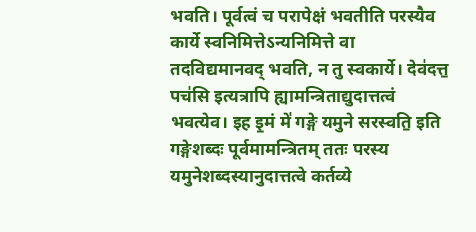भवति। पूर्वत्वं च परापेक्षं भवतीति परस्यैव कार्ये स्वनिमित्तेऽन्यनिमित्ते वा तदविद्यमानवद् भवति, न तु स्वकार्ये। देव॑दत्त॒ पच॑सि इत्यत्रापि ह्यामन्त्रिताद्युदात्तत्वं भवत्येव। इह इ॒मं मे॑ गङ्गे यमुने सरस्वति॒ इति गङ्गेशब्दः पूर्वमामन्त्रितम् ततः परस्य यमुनेशब्दस्यानुदात्तत्वे कर्तव्ये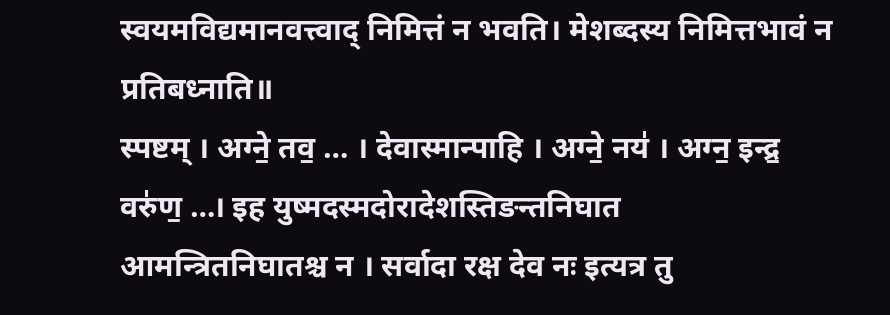स्वयमविद्यमानवत्त्वाद् निमित्तं न भवति। मेशब्दस्य निमित्तभावं न प्रतिबध्नाति॥
स्पष्टम् । अग्ने॒ तव॒ … । देवास्मान्पाहि । अग्ने॒ नय॑ । अग्न॒ इन्द्र॒ वरु॑ण॒ …। इह युष्मदस्मदोरादेशस्तिङन्तनिघात आमन्त्रितनिघातश्च न । सर्वादा रक्ष देव नः इत्यत्र तु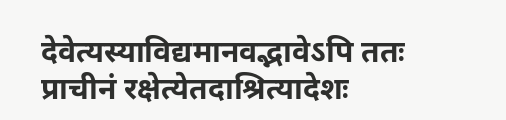देवेत्यस्याविद्यमानवद्भावेऽपि ततः प्राचीनं रक्षेत्येतदाश्रित्यादेशः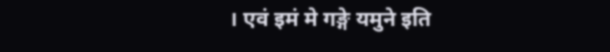। एवं इमं मे गङ्गे यमुने इति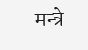मन्त्रे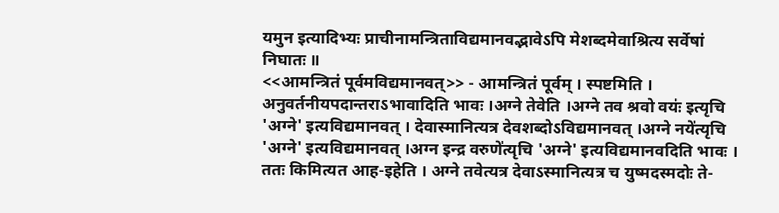यमुन इत्यादिभ्यः प्राचीनामन्त्रिताविद्यमानवद्भावेऽपि मेशब्दमेवाश्रित्य सर्वेषां निघातः ॥
<<आमन्त्रितं पूर्वमविद्यमानवत्>> - आमन्त्रितं पूर्वम् । स्पष्टमिति । अनुवर्तनीयपदान्तराऽभावादिति भावः ।अग्ने तेवेति ।अग्ने तव श्रवो वयः॑ इत्यृचि 'अग्ने' इत्यविद्यमानवत् । देवास्मानित्यत्र देवशब्दोऽविद्यमानवत् ।अग्ने नये॑त्यृचि 'अग्ने' इत्यविद्यमानवत् ।अग्न इन्द्र वरुणे॑त्यृचि 'अग्ने' इत्यविद्यमानवदिति भावः । ततः किमित्यत आह-इहेति । अग्ने तवेत्यत्र देवाऽस्मानित्यत्र च युष्मदस्मदोः ते-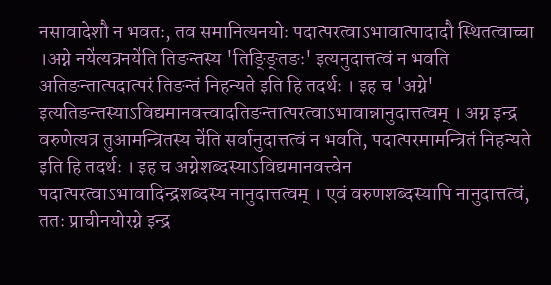नसावादेशौ न भवतः, तव समानित्यनयोः पदात्परत्वाऽभावात्पादादौ स्थितत्वाच्चा ।अग्ने नये॑त्यत्रनये॑ति तिङन्तस्य 'तिङ्ङ्तिङः' इत्यनुदात्तत्वं न भवति अतिङन्तात्पदात्परं तिङन्तं निहन्यते इति हि तदर्थः । इह च 'अग्ने' इत्यतिङन्तस्याऽविद्यमानवत्त्वादतिङन्तात्परत्वाऽभावान्नानुदात्तत्वम् । अग्न इन्द्र वरुणेत्यत्र तुआमन्त्रितस्य चे॑ति सर्वानुदात्तत्वं न भवति, पदात्परमामन्त्रितं निहन्यते इति हि तदर्थः । इह च अग्नेशब्दस्याऽविद्यमानवत्त्वेन पदात्परत्वाऽभावादिन्द्रशब्दस्य नानुदात्तत्वम् । एवं वरुणशब्दस्यापि नानुदात्तत्वं, ततः प्राचीनयोरग्ने इन्द्र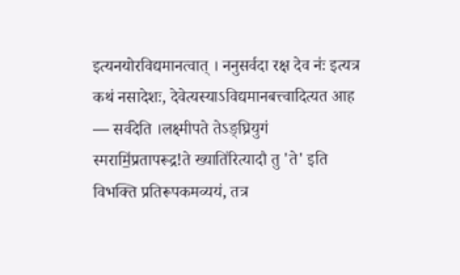इत्यनयोरविद्यमानत्वात् । ननुसर्वदा रक्ष देव नः॑ इत्यत्र कथं नसादेशः, देवेत्यस्याऽविद्यमानबत्त्वादित्यत आह — सर्वदेति ।लक्ष्मीपते तेऽङ्घ्रियुगं स्मरामि॒॑प्रतापरूद्र!ते ख्याति॑रित्यादौ तु 'ते' इति विभक्ति प्रतिरूपकमव्ययं, तत्र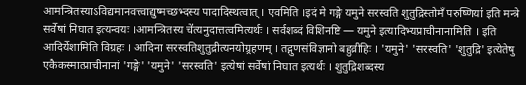आमन्त्रितस्याऽविद्यमानवत्त्वाद्युष्मच्छभ्दस्य पादादिस्थत्वात् । एवमिति ।इदं मे गङ्गे यमुने सरस्वति शुतुद्रिस्तोमँ परुष्णिया॑ इति मन्त्रे सर्वेषां निघात इत्यन्वयः ।आमन्त्रितस्य चे॑त्यनुदात्तत्वमित्यर्थः । सर्वशब्दं विशिनष्टि — यमुने इत्यादिभ्यप्राचीनानामिति । इति आदिर्येशामिति विग्रहः । आदिना सरस्वतिशुतुद्रीत्यनयोग्र्रहणम् । तद्गुणसंविज्ञानो बहुव्रीहिः । 'यमुने' 'सरस्वति' 'शुतुद्रि' इत्येतेषु एकैकस्मात्प्राचीनानां 'गङ्गे' 'यमुने' 'सरस्वति' इत्येषां सर्वेषां निघात इत्यर्थः । शुतुद्रिशब्दस्य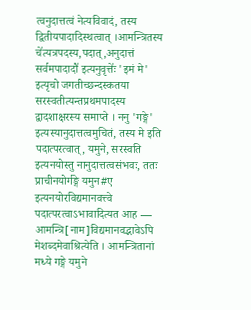त्वनुदात्तत्वं नेत्यविवादं, तस्य द्वितीयपादादिस्थत्वात् ।आमन्त्रितस्य चे॑त्यत्रपदस्य,पदात्,अनुदात्तं सर्वमपादादौ॑ इत्यनुवृत्तेः॑ 'इमं मे' इत्यृचो जगतीच्छन्दस्कतया सरस्वतीत्यन्तप्रथमपादस्य द्वादशाक्षरस्य समाप्ते । ननु 'गङ्गे' इत्यस्यानुदात्तत्वमुचितं, तस्य मे इति पदात्परत्वात्, यमुने, सरस्वति इत्यनयोस्तु नानुदात्तत्वसंभवः, ततः प्राचीनयोर्गङ्गे यमुन#ए इत्यनयोरविद्यमानवत्त्वे पदात्परत्वाऽभावादित्यत आह — आमन्त्रि[नाम]विद्यमानवद्भावेऽपि मेशब्दमेवाश्रित्येति । आमन्त्रितानां मध्ये गङ्गे यमुने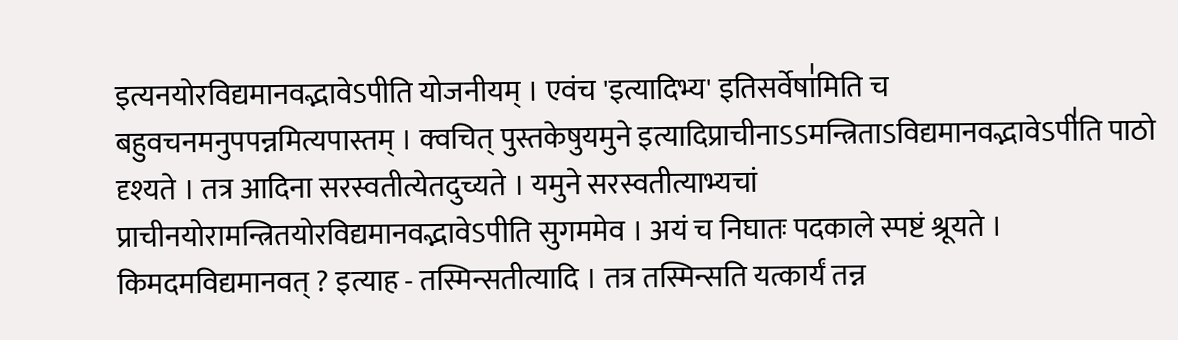इत्यनयोरविद्यमानवद्भावेऽपीति योजनीयम् । एवंच 'इत्यादिभ्य' इतिसर्वेषा॑मिति च बहुवचनमनुपपन्नमित्यपास्तम् । क्वचित् पुस्तकेषुयमुने इत्यादिप्राचीनाऽऽमन्त्रिताऽविद्यमानवद्भावेऽपी॑ति पाठो दृश्यते । तत्र आदिना सरस्वतीत्येतदुच्यते । यमुने सरस्वतीत्याभ्यचां प्राचीनयोरामन्त्रितयोरविद्यमानवद्भावेऽपीति सुगममेव । अयं च निघातः पदकाले स्पष्टं श्रूयते ।
किमदमविद्यमानवत् ? इत्याह - तस्मिन्सतीत्यादि । तत्र तस्मिन्सति यत्कार्यं तन्न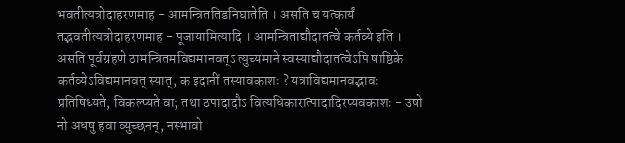भवतीत्यत्रोदाहरणमाह - आमन्त्रिततिडनिघातेति । असति च यत्कार्यं तद्भवतीत्यत्रोदाहरणमाह - पूजायामित्यादि । आमन्त्रिताद्यौदातत्वे कर्तव्ये इति । असति पूर्वग्रहणे ठामन्त्रितमविद्यमानवत्ऽ त्युच्यमाने स्वस्याद्यौदातत्वेऽपि षाष्ठिके कर्तव्येऽविद्यमानवत् स्यात्, क इदानीं तस्यावकाशः ? यत्राविद्यमानवद्भावः प्रतिषिध्यते, विकल्प्यते वा; तथा ठपादादौऽ वित्यधिकारात्पादादिरप्यवकाशः - उषो नो अधषु हवा व्युच्छनन्, नस्भावो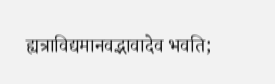ह्यत्राविद्यमानवद्भावादेव भवति;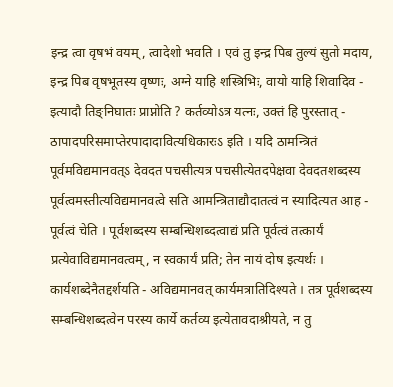इन्द्र त्वा वृषभं वयम्, त्वादेशो भवति । एवं तु इन्द्र पिब तुल्यं सुतो मदाय, इन्द्र पिब वृषभूतस्य वृष्णः, अग्ने याहि शस्त्रिभिः, वायो याहि शिवादिव - इत्यादौ तिङ्निघातः प्राप्नोति ? कर्तव्योऽत्र यत्नः, उक्तं हि पुरस्तात् - ठापादपरिसमाप्तेरपादादावित्यधिकारःऽ इति । यदि ठामन्त्रितं पूर्वमविद्यमानवत्ऽ देवदत पचसीत्यत्र पचसीत्येतदपेक्षवा देवदतशब्दस्य पूर्वत्वमस्तीत्यविद्यमानवत्वे सति आमन्त्रिताद्यौदातत्वं न स्यादित्यत आह - पूर्वत्वं चेति । पूर्वशब्दस्य सम्बन्धिशब्दत्वाद्यं प्रति पूर्वत्वं तत्कार्यं प्रत्येवाविद्यमानवत्वम्, न स्वकार्यं प्रति; तेन नायं दोष इत्यर्थः । कार्यशब्देनैतद्दर्शयति - अविद्यमानवत् कार्यमत्रातिदिश्यते । तत्र पूर्वशब्दस्य सम्बन्धिशब्दत्वेन परस्य कार्ये कर्तव्य इत्येतावदाश्रीयते, न तु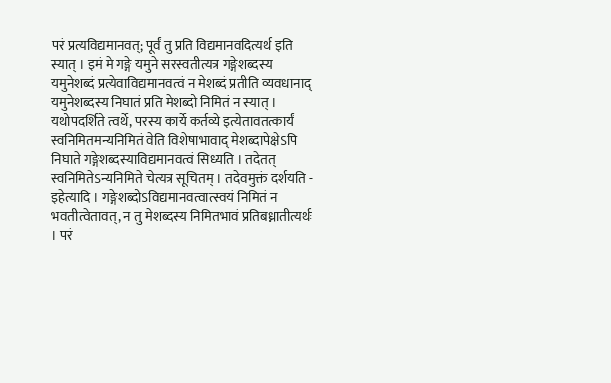परं प्रत्यविद्यमानवत्; पूर्वं तु प्रति विद्यमानवदित्यर्थ इति स्यात् । इमं मे गङ्गे यमुने सरस्वतीत्यत्र गङ्गेशब्दस्य यमुनेशब्दं प्रत्येवाविद्यमानवत्वं न मेशब्दं प्रतीति व्यवधानाद् यमुनेशब्दस्य निघातं प्रति मेशब्दो निमितं न स्यात् । यथोपदर्शिते त्वर्थे, परस्य कार्ये कर्तव्ये इत्येतावतत्कार्यं स्वनिमितमन्यनिमितं वेति विशेषाभावाद् मेशब्दापेक्षेऽपि निघाते गङ्गेशब्दस्याविद्यमानवत्वं सिध्यति । तदेतत् स्वनिमितेऽन्यनिमिते चेत्यत्र सूचितम् । तदेवमुक्तं दर्शयति - इहेत्यादि । गङ्गेशब्दोऽविद्यमानवत्वात्स्वयं निमितं न भवतीत्वेतावत्, न तु मेशब्दस्य निमितभावं प्रतिबध्नातीत्यर्थः । परं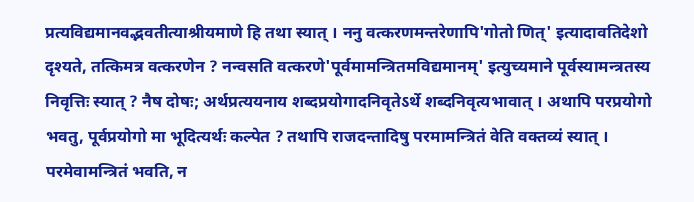प्रत्यविद्यमानवद्भवतीत्याश्रीयमाणे हि तथा स्यात् । ननु वत्करणमन्तरेणापि'गोतो णित्' इत्यादावतिदेशो दृश्यते, तत्किमत्र वत्करणेन ? नन्वसति वत्करणे'पूर्वमामन्त्रितमविद्यमानम्' इत्युच्यमाने पूर्वस्यामन्त्रतस्य निवृत्तिः स्यात् ? नैष दोषः; अर्थप्रत्ययनाय शब्दप्रयोगादनिवृतेऽर्थे शब्दनिवृत्यभावात् । अथापि परप्रयोगो भवतु, पूर्वप्रयोगो मा भूदित्यर्थः कल्पेत ? तथापि राजदन्तादिषु परमामन्त्रितं वेति वक्तव्यं स्यात् । परमेवामन्त्रितं भवति, न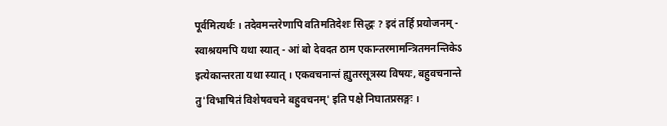पूर्वमित्यर्थः । तदेवमन्तरेणापि वतिमतिदेशः सिद्धः ? इदं तर्हि प्रयोजनम् - स्वाश्रयमपि यथा स्यात् - आं बो देवदत ठाम एकान्तरमामन्त्रितमनन्तिकेऽ इत्येकान्तरता यथा स्यात् । एकवचनान्तं ह्युतरसूत्रस्य विषयः, बहुवचनान्ते तु'विभाषितं विशेषवचने बहुवचनम्' इति पक्षे निघातप्रसङ्गः ।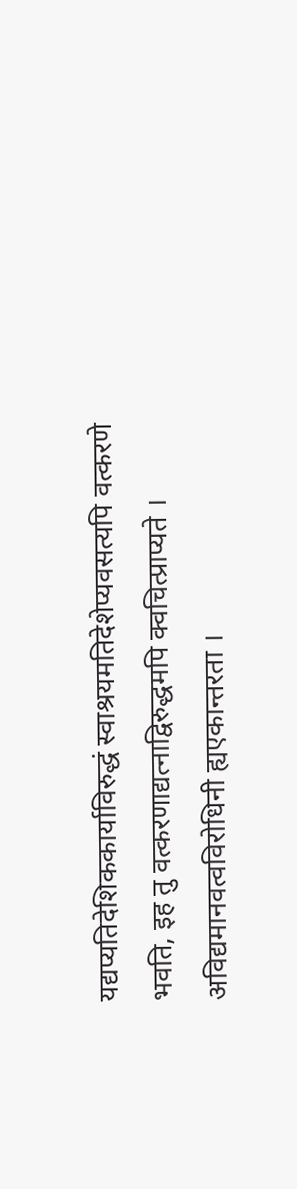यद्यप्यतिदेशिककार्याविरुद्धं स्वाश्रयमतिदेशेप्यवसत्यपि वत्करणे भवति, इह तु वत्करणाद्यत्नाद्विरुद्धमपि क्वचित्प्राप्यते । अविद्यमानवत्वविरोधिनी ह्यएकान्तरता ।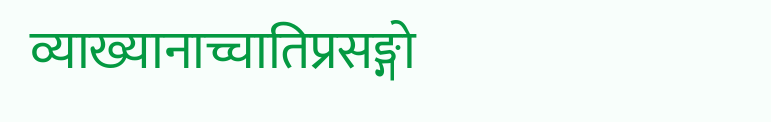व्याख्यानाच्चातिप्रसङ्गो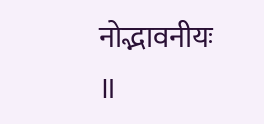नोद्भावनीयः ॥